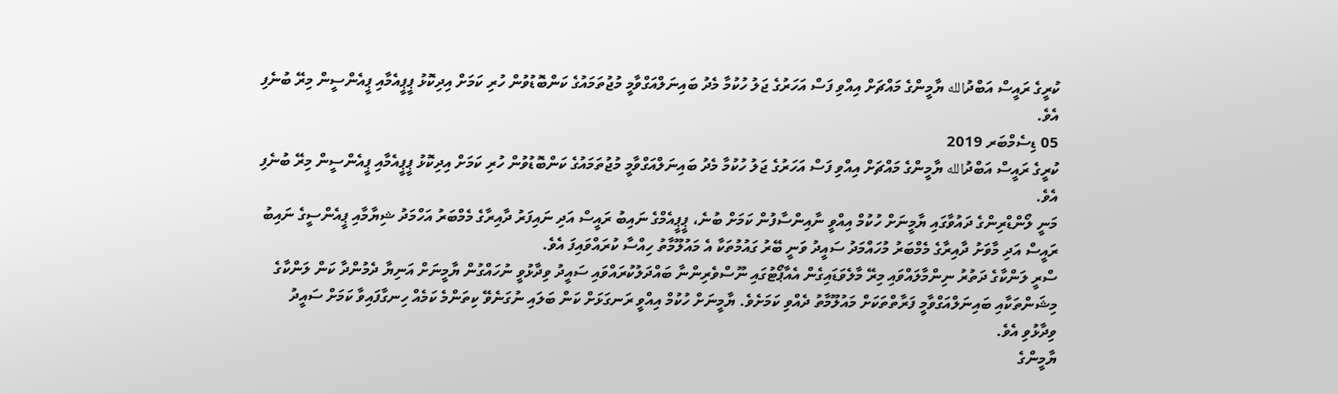ކުރީގެ ރައީސް އަބްދުالله ޔާމީންގެ މައްޗަށް އިއްވި ފަސް އަހަރުގެ ޖަލު ހުކުމާ މެދު ބައިނަލްއަގްވާމީ މުޖުތަމައުގެ ކަންބޮޑުވުން ހުރި ކަމަށް އިދިކޮޅު ޕީޕީއެމާއި ޕީއެންސީން މިރޭ ބުނެފި އެވެ.
05 ޑިސެމްބަރ 2019
ކުރީގެ ރައީސް އަބްދުالله ޔާމީންގެ މައްޗަށް އިއްވި ފަސް އަހަރުގެ ޖަލު ހުކުމާ މެދު ބައިނަލްއަގްވާމީ މުޖުތަމައުގެ ކަންބޮޑުވުން ހުރި ކަމަށް އިދިކޮޅު ޕީޕީއެމާއި ޕީއެންސީން މިރޭ ބުނެފި އެވެ.
މަނީ ލޯންޑްރިންގެ ދައުވާގައި ޔާމީނަށް ހުކުމް އިއްވީ ނާއިންސާފުން ކަމަށް ބުނެ، ޕީޕީއެމްގެ ނައިބު ރައީސް އަދި ނައިފަރު ދާއިރާގެ މެމްބަރު އަހްމަދު ޝިޔާމާއި ޕީއެންސީގެ ނައިބު ރައީސް އަދި މާވަށު ދާއިރާގެ މެމްބަރު މުހައްމަދު ސައީދު ވަނީ ބޭރު ގައުމުތަކާ އެ މައުލޫމާތު ހިއްސާ ކުރައްވައިފަ އެވެ.
ސްރީ ލަންކާގެ ދަތުރު ނިންމާލައްވައި މިރޭ މާލެވަޑައިގެން އެއާޕޯޓުގައި ނޫސްވެރިންނާ ބައްދަލުކުރައްވައި ސައީދު ވިދާޅުވީ ނުހައްގުން ޔާމީނަށް އަނިޔާ ދެމުންދާ ކަން ލަންކާގެ މިޝަންތަކާއި ބައިނަލްއަގްވާމީ ފަރާތްތަކަށް މައުލޫމާތު ދެއްވި ކަމަށެވެ. ޔާމީނަށް ހުކުމް އިއްވީ ރަނގަޅަށް ކަން ބަލައި ނުގަނެވޭ ކިތަންމެ ކަމެއް ހިނގާފައިވާ ކަމަށް ސައީދު ވިދާޅުވި އެވެ.
ޔާމީންގެ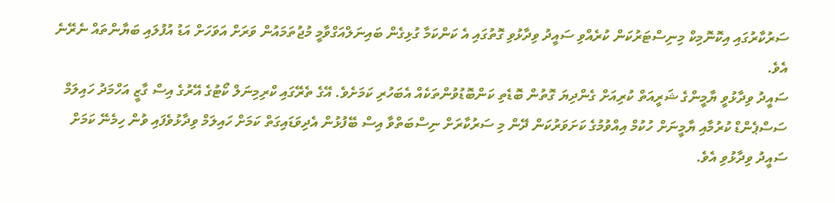ސަރުކާރުގައި އިކޮނޮމިކް މިނިސްޓަރުކަން ކުރެއްވި ސައީދު ވިދާޅުވި ގޮތުގައި އެ ކަންކަމާ ގުޅިގެން ބައިނަލްއަގްވާމީ މުޖުތަމައުން ވަރަށް އަވަހަށް އަޑު އުފުލައި ބަޔާންތައް ނެރޭނެ އެވެ.
ސައީދު ވިދާޅުވީ ޔާމީންގެ ޝަރީއަތް ކުރިއަށް ގެންދިޔަ ގޮތުން ބޮޑެތި ކަންބޮޑުވުންތަކެއް އެބަހުރި ކަމަށެވެ. އޭގެ ތެރޭގައި ކްރިމިނަލް ކޯޓުގެ އޭރުގެ އިސް ގާޒީ އަހްމަދު ހައިލަމް ސަސްޕެންޑް ކުރުމާއި ޔާމީނަށް ހުކުމް އިއްވުމުގެ ކަށަވަރުކަން ދޭން މި ސަރުކާރަށް ނިސްބަތްވާ އިސް ބޭފުޅުން އެދިވަޑައިގަތް ކަމަށް ހައިލަމް ވިދާޅުވެފައި ވުން ހިމެނޭ ކަމަށް ސައީދު ވިދާޅުވި އެވެ.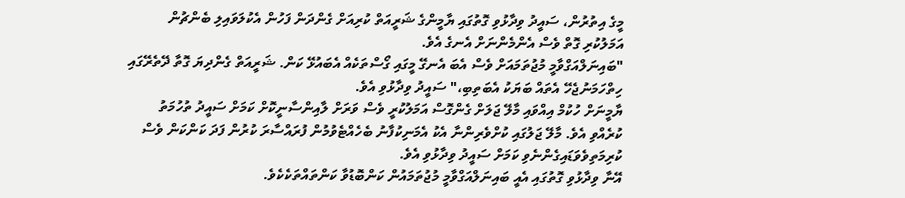މީގެ އިތުރުން، ސައީދު ވިދާޅުވި ގޮތުގައި ޔާމީންގެ ޝަރީއަތް ކުރިއަށް ގެންދަން ފަހުން އެކުލަވައިލި ބެންޗުން އަމަލުކުރި ގޮތް ވެސް އެންމެންނަށް އެނގެ އެވެ.
"ބައިނަލްއަގްވާމީ މުޖުތަމައަށް ވެސް އެބަ އެނގޭ މީގައި ގޯސްތަކެއް އެބައުޅޭ ކަން. ޝަރީއަތް ގެންދިޔަ ގޮތާ ދޭތެރޭގައި ހިތްހަމަނުޖެހޭ އެތައް ބަޔަކު އެބަތިބި،" ސައީދު ވިދާޅުވި އެވެ.
ޔާމީނަށް ހުކުމް އިއްވައި މާލޭ ޖަލަށް ގެންގޮސް އަމަލުކުރީ ވެސް ވަރަށް ލާއިންސާނީކޮށް ކަމަށް ސައީދު ތުހުމަތު ކުރެއްވި އެވެ. މާލޭ ޖަލުގައި ކުށްވެރިންނާ އެކު އެމަނިކުފާނު ބެހެއްޓެވުމުން ފުރައްސާރަ ކުރުން ފަދަ ކަންކަން ވެސް ކުރިމަތިވެވަޑައިގެންނެވި ކަމަށް ސައީދު ވިދާޅުވި އެވެ.
އޭނާ ވިދާޅުވި ގޮތުގައި އެއީ ބައިނަލްއަގްވާމީ މުޖުތަމައުން ކަންބޮޑުވާ ކަންތައްތަކެކެވެ.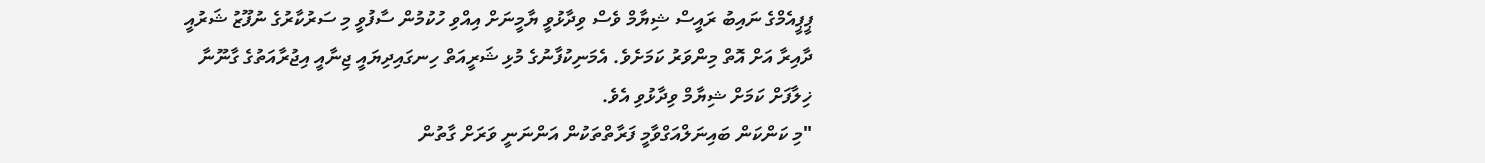ޕީޕީއެމްގެ ނައިބު ރައީސް ޝިޔާމް ވެސް ވިދާޅުވީ ޔާމީނަށް އިއްވި ހުކުމުން ސާފުވީ މި ސަރުކާރުގެ ނުފޫޒު ޝަރުއީ ދާއިރާ އަށް އޮތް މިންވަރު ކަމަށެވެ. އެމަނިކުފާނުގެ މުޅި ޝަރީއަތް ހިނގައިދިޔައީ ޖިނާއީ އިޖުރާއަތުގެ ގާނޫނާ ޚިލާފަށް ކަމަށް ޝިޔާމް ވިދާޅުވި އެވެ.
"މި ކަންކަން ބައިނަލްއަގްވާމީ ފަރާތްތަކުން އަންނަނީ ވަރަށް ގާތުން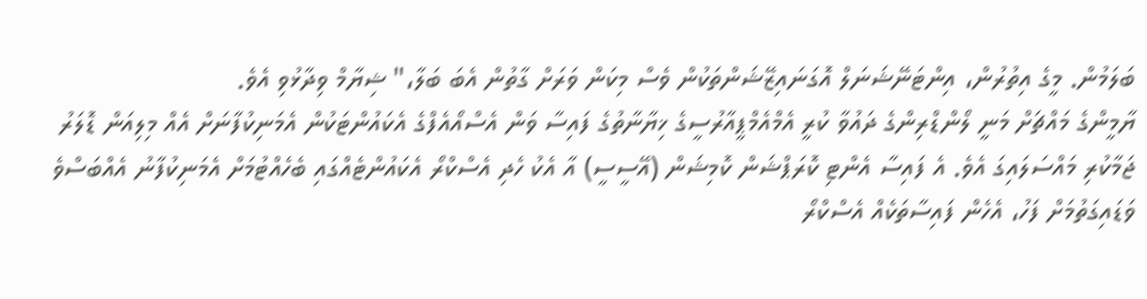ބަލަމުން. މީގެ އިތުރުން، އިންޓަނޭޝަނަލް އޮގަނައިޒޭޝަންތަކުން ވެސް މިކަން ވަރަށް ގާތުން އެބަ ބަލާ،" ޝިޔާމް ވިދާޅުވި އެވެ.
ޔާމީންގެ މައްޗަށް މަނީ ލޯންޑްރިންގެ ދައުވާ ކުރީ އެމްއެމްޕީއާރުސީގެ ޚިޔާނާތުގެ ފައިސާ ވަން އެސްއޯއެފްގެ އެކައުންޓަކުން އެމަނިކުފާނަށް އެއް މިލިއަން ޑޮލަރު ޖަމާކުރި މައްސަލައިގަ އެވެ. އެ ފައިސާ އެންޓި ކޮރަޕްޝަން ކޮމިޝަން (އޭސީސީ) އާ އެކު ހެދި އެސްކްރޯ އެކައުންޓެއްގައި ބެހެއްޓުމަށް އެމަނިކުފާނު އެއްބަސްވެ ވަޑައިގަތުމަށް ފަހު، އެހެން ފައިސާތަކެއް އެސްކްރޯ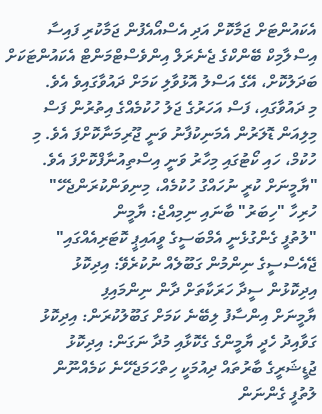އެކައުންޓަށް ޖަމާކޮށް އަދި އެސްއޯއެފުން ޖަމާކުރި ފައިސާ އިސްލާމިކް ބޭންކްގެ ޖެނެރަލް އިންވެސްޓްމަންޓް އެކައުންޓަކަށް ބަދަލުކޮށް، އޭގެ އަސްލު އޮޅުވާލި ކަމަށް ދައުވާގައިވެ އެވެ.
މި ދައުވާގައި، ފަސް އަހަރުގެ ޖަލު ހުކުމެއްގެ އިތުރުން ފަސް މިލިއަން ޑޮލަރުން އެމަނިކުފާނު ވަނީ ޖޫރިމަނާކޮށްފަ އެވެ. މި ހުކުމް، ހައި ކޯޓުގައި މިހާރު ވަނީ އިސްތިއުނާފްކޮށްފަ އެވެ.
"ޔާމީނަށް ކުރީ ނުހައްގު ހުކުމެއް، މިނިވަންކުރަންޖެހޭ"
ހުރިހާ "ހިބަރު" ބާނައި ނިމިއްޖެ: ޔާމީން
"ލުތުފީ ގެންގުޅެނީ އެމްބަސީގެ ވީއައިޕީ ކޮޓަރިއެއްގައި"
ޖޭއެސްސީގެ ނިންމުން ގަބޫލެއް ނުކުރެވޭ: އިދިކޮޅު
އިދިކޮޅުން ސީދާ ހަރަކާތަށް ދާން ނިންމައިފި
ޔާމީނަށް އިންސާފު ލިބޭނެ ކަމަށް ގަބޫލުކުރަން: އިދިކޮޅު
ގަވާއިދު ހެދީ ޔާމީންގެ ގެކޮޅާއި މުދާ ނަގަން: އިދިކޮޅު
ޖުޑީޝަރީގެ ބާރުތައް ދިއުމަކީ ހިތްހަމަޖެހޭނެ ކަމެއްނޫން
ލުތުފީ ގެންނަން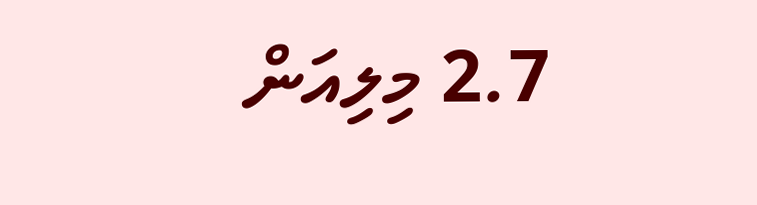2.7 މިލިއަން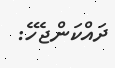ދައްކަންޖެހޭ: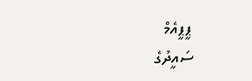ޕީޕީއެމް
ސައީދުގެ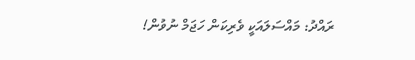ރައްދު: މައްސަލައަކީ ވެރިކަން ހަޖަމް ނުވުން!